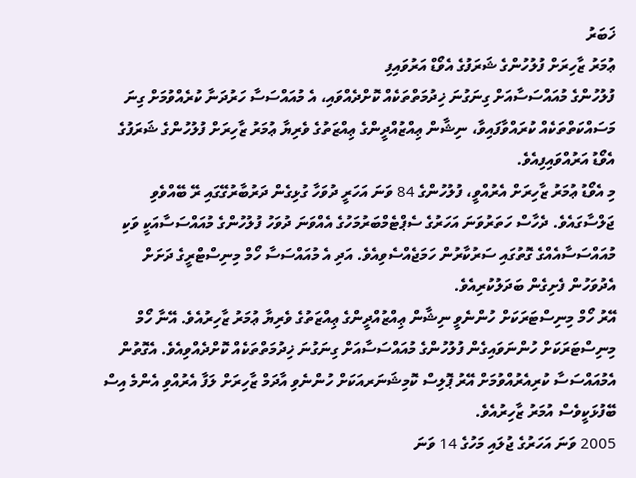ޚަބަރު
ޢުމަރު ޒާހިރަށް ފުލުހުންގެ ޝަރަފުގެ އެވޯޑް އަރުވައިފި
ފުލުހުންގެ މުއައްސަސާއަށް ގިނަގުނަ ޚިދުމަތްތަކެއް ކޮށްދެއްވައި، އެ މުއައްސަސާ ހަރުދަނާ ކުރެއްވުމަށް ގިނަ މަސައްކަތްތަކެއް ކުރައްވާފައިވާ، ނިޝާން ޢިއްޒުއްދީންގެ ޢިއްޒަތުގެ ވެރިޔާ ޢުމަރު ޒާހިރަށް ފުލުހުންގެ ޝަރަފުގެ އެވޯޑު އަރުއްވައިފިއެވެ.
މި އެވޯޑު ޢުމަރު ޒާހިރަށް އެރުއްވީ، ފުލުހުންގެ 84 ވަނަ އަހަރީ ދުވަހާ ގުޅިގެން ދަރުބާރުގޭގައި ރޭ ބޭއްވެވި ޖަލްސާގައެވެ. ދެހާސް ހަތަރުވަނަ އަހަރުގެ ސެޕްޓެމްބަރުމަހުގެ އެއްވަނަ ދުވަހު ފުލުހުންގެ މުއައްސަސާއަކީ ވަކި މުއައްސަސާއެއްގެ ގޮތުގައި ސަރުކާރުން ހަމަޖެއްސެވިއެވެ. އަދި އެ މުއައްސަސާ ހޯމް މިނިސްޓްރީގެ ދަށަށް އެދުވަހުން ފެށިގެން ބަދަލުކުރިއެވެ.
އޭރު ހޯމް މިނިސްޓަރަކަށް ހުންނެވީ ނިޝާން ޢިއްޒުއްދީންގެ ޢިއްޒަތުގެ ވެރިޔާ ޢުމަރު ޒާހިރުއެވެ. އޭނާ ހޯމް މިނިސްޓަރަކަށް ހުންނަވައިގެން ފުލުހުންގެ މުއައްސަސާއަށް ގިނަގުނަ ޚިދުމަތްތަކެއް ކޮށްދެއްވިއެވެ. އެގޮތުން އެމުއައްސަސާ ކުރިއެރުއްވުމަށް އޭރު ޕޮލިސް ކޮމިޝަނަރއަކަށް ހުންނެވި އާދަމް ޒާހިރަށް ލަފާ އެރުއްވި އެންމެ އިސް ބޭފުޅަކީވެސް އުމަރު ޒާހިރުއެވެ.
2005 ވަނަ އަހަރުގެ ޖުލައި މަހުގެ 14 ވަނަ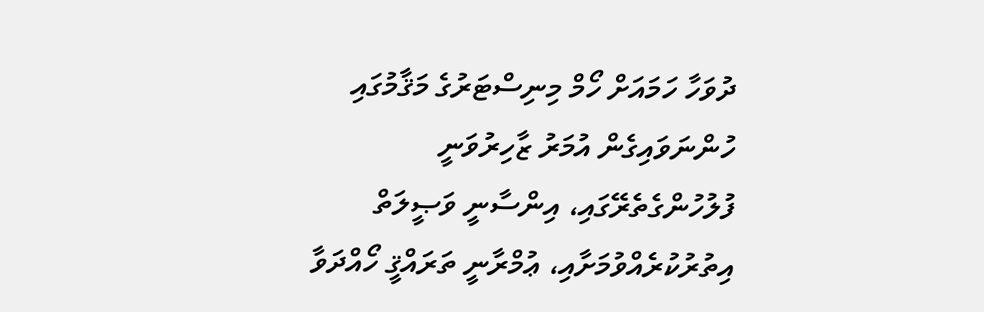ދުވަހާ ހަމައަށް ހޯމް މިނިސްޓަރުގެ މަޤާމުގައި ހުންނަވައިގެން އުމަރު ޒާހިރުވަނީ ފުލުހުންގެތެރޭގައި، އިންސާނީ ވަޞީލަތް އިތުރުކުރެއްވުމަށާއި، ޢުމްރާނީ ތަރައްޤީ ހޯއްދަވާ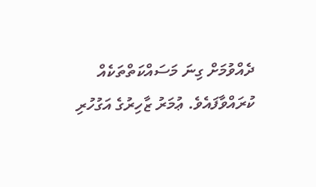ދެއްވުމަށް ގިނަ މަސައްކަތްތަކެއް ކުރައްވާފައެވެ. ޢުމަރު ޒާހިރުގެ އަގުހުރި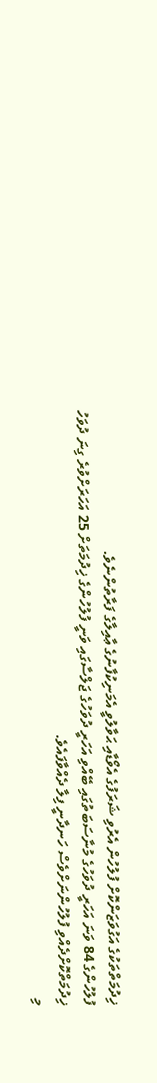ޚިދުމަތްތަކުގެ އަގުވަޒަންކޮށް ފުލުހުން އެރުވި ޝަރަފުގެ އެވޯޑާއި ޙަވާލުވީ އެމަނިކުފާނުގެ ޢާއިލާގެ ފަރާތުންނެވެ.
ފުލުހުންގެ 84 ވަނަ އަހަރީ ދުވަހުގެ މުނާސަބަތުގައި ބޭއްވި އަހަރީ ދުވަހުގެ ޖަލްސާގައި ވަނީ ފުލުހުންގެ ޚިދުމަތަށް 25 އަހަރަށްވުރެ ގިނަ ދުވަހު ޚިދުމަތްކޮށްދެއްވި ފުލުހުންނަށްވެސް ހަނދާނީ ފިލާ ދެއްވާފައެވެ.
މި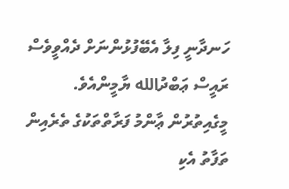ހަނދާނީ ފިލާ އެބޭފުޅުންނަށް ދެއްވީވެސް ރައީސް ޢަބްދުالله ޔާމީންއެވެ. މީގެއިތުރުން ޢާންމު ފަރާތްތަކުގެ ތެރެއިން ތަފާތު އެކި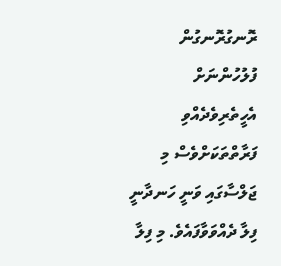ރޮނގުރޮނގުން ފުލުހުންނަށް އެހީތެރިވެދެއްވި ފަރާތްތަކަށްވެސް މި ޖަލްސާގައި ވަނީ ހަނދާނީ ފިލާ ދެއްވަވާފައެވެ. މި ފިލާ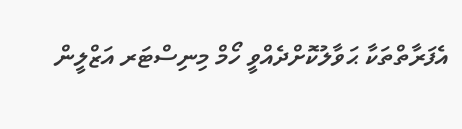އެފަރާތްތަކާ ޙަވާލުކޮށްދެއްވީ ހޯމް މިނިސްޓަރ އަޒްލީން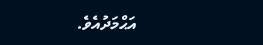އަޙްމަދުއެވެ.